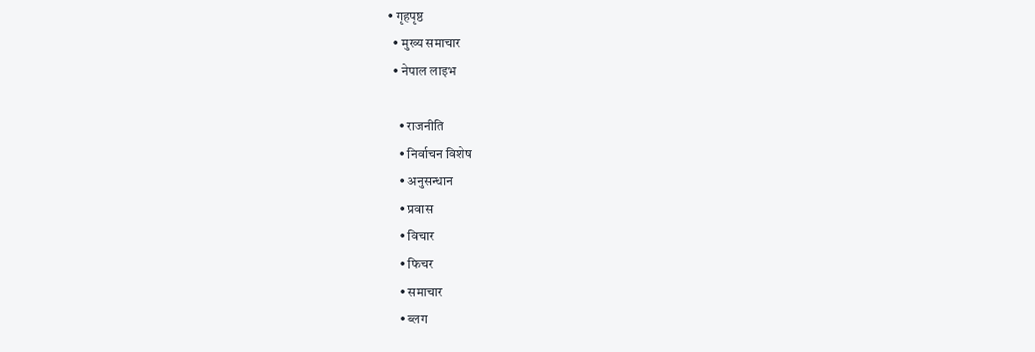• गृहपृष्ठ
  • मुख्य समाचार
  • नेपाल लाइभ

    • राजनीति
    • निर्वाचन विशेष
    • अनुसन्धान
    • प्रवास
    • विचार
    • फिचर
    • समाचार
    • ब्लग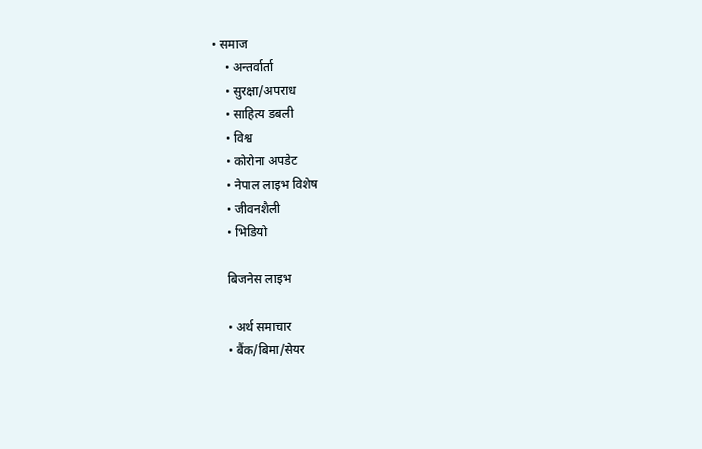• समाज
    • अन्तर्वार्ता
    • सुरक्षा/अपराध
    • साहित्य डबली
    • विश्व
    • कोरोना अपडेट
    • नेपाल लाइभ विशेष
    • जीवनशैली
    • भिडियो

    बिजनेस लाइभ

    • अर्थ समाचार
    • बैंक/बिमा/सेयर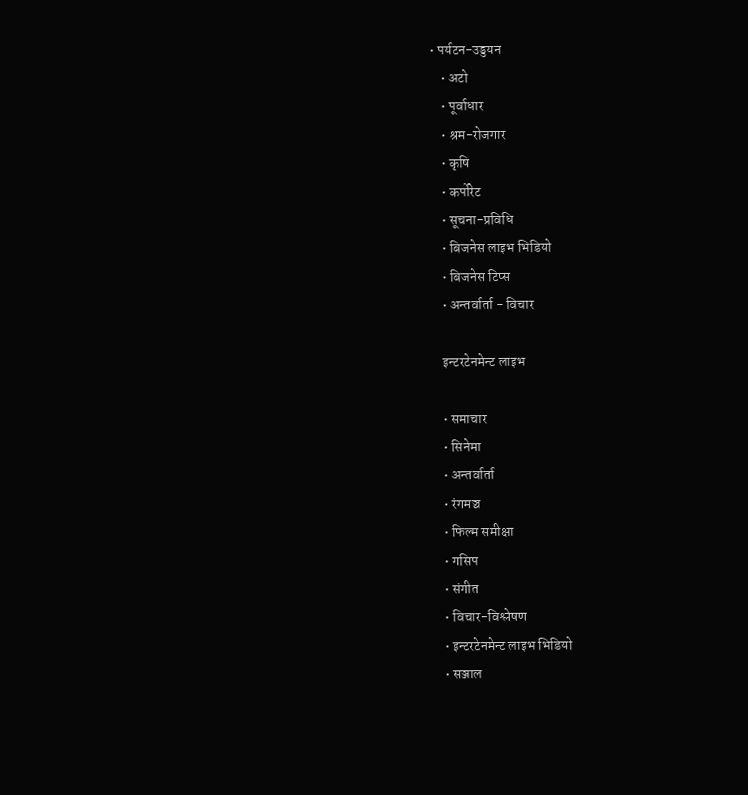• पर्यटन-उड्डयन
    • अटो
    • पूर्वाधार
    • श्रम-रोजगार
    • कृषि
    • कर्पोरेट
    • सूचना-प्रविधि
    • बिजनेस लाइभ भिडियो
    • बिजनेस टिप्स
    • अन्तर्वार्ता - विचार

    इन्टरटेनमेन्ट लाइभ

    • समाचार
    • सिनेमा
    • अन्तर्वार्ता
    • रंगमञ्च
    • फिल्म समीक्षा
    • गसिप
    • संगीत
    • विचार-विश्लेषण
    • इन्टरटेनमेन्ट लाइभ भिडियो
    • सञ्जाल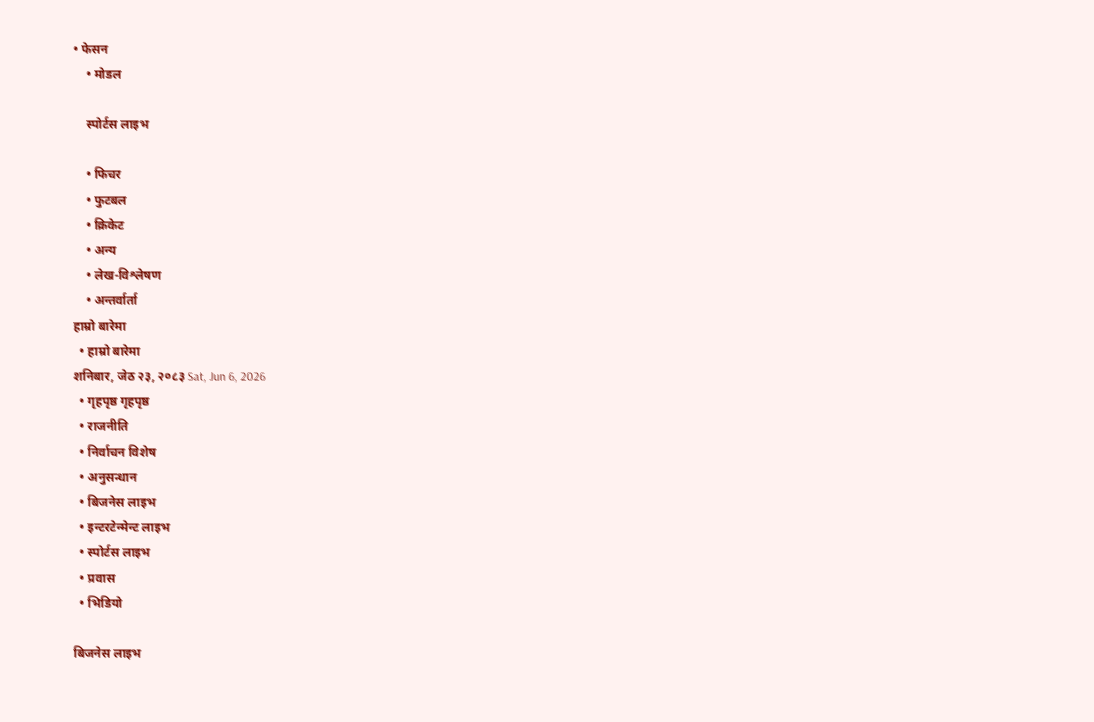• फेसन
    • मोडल

    स्पोर्टस लाइभ

    • फिचर
    • फुटबल
    • क्रिकेट
    • अन्य
    • लेख-विश्लेषण
    • अन्तर्वार्ता
हाम्रो बारेमा
  • हाम्रो बारेमा
शनिबार, जेठ २३, २०८३ Sat, Jun 6, 2026
  • गृहपृष्ठ गृहपृष्ठ
  • राजनीति
  • निर्वाचन विशेष
  • अनुसन्धान
  • बिजनेस लाइभ
  • इन्टरटेन्मेन्ट लाइभ
  • स्पोर्टस लाइभ
  • प्रवास
  • भिडियो

बिजनेस लाइभ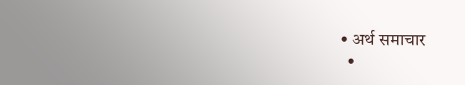• अर्थ समाचार
  •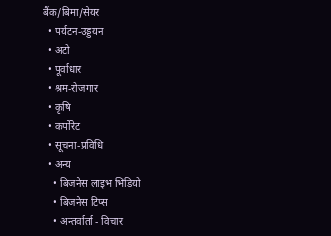बैंक/बिमा/सेयर
  • पर्यटन-उड्डयन
  • अटो
  • पूर्वाधार
  • श्रम-रोजगार
  • कृषि
  • कर्पोरेट
  • सूचना-प्रविधि
  • अन्य
    • बिजनेस लाइभ भिडियो
    • बिजनेस टिप्स
    • अन्तर्वार्ता - विचार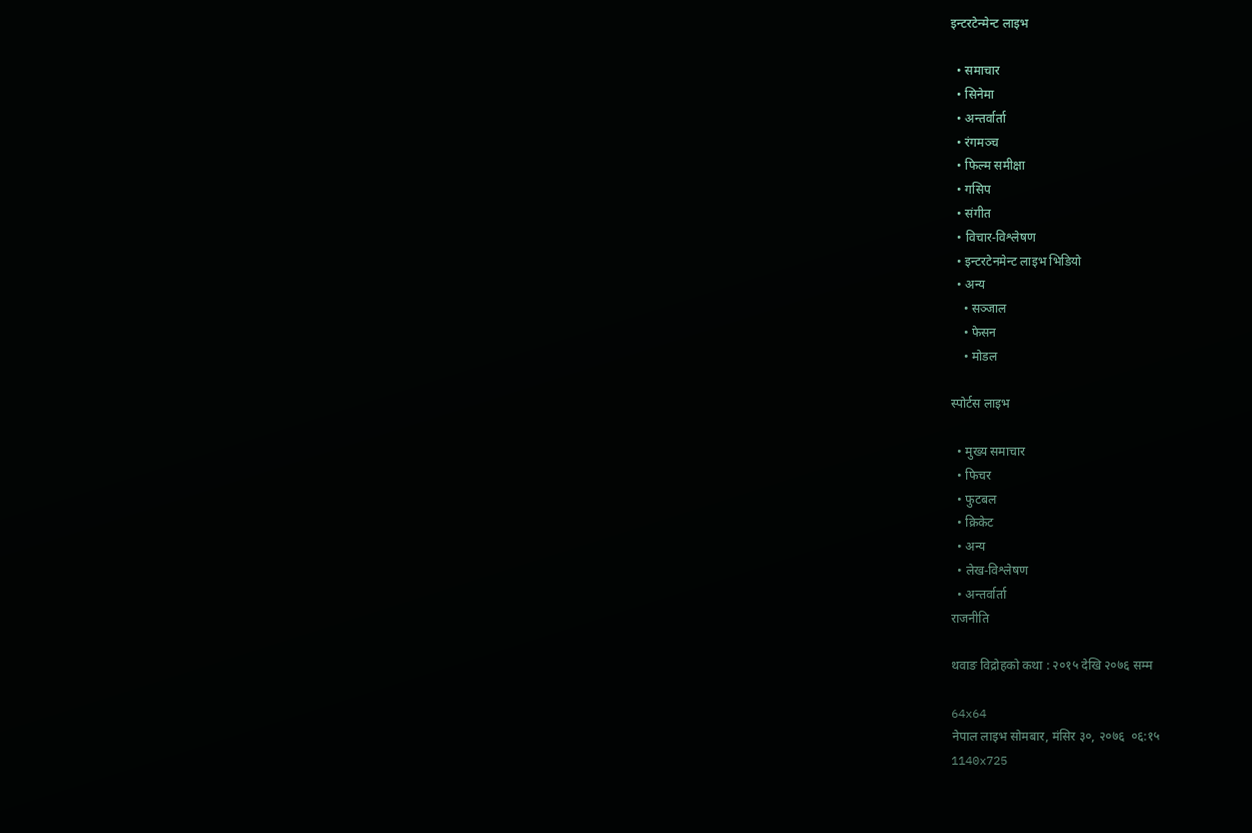इन्टरटेन्मेन्ट लाइभ

  • समाचार
  • सिनेमा
  • अन्तर्वार्ता
  • रंगमञ्च
  • फिल्म समीक्षा
  • गसिप
  • संगीत
  • विचार-विश्लेषण
  • इन्टरटेनमेन्ट लाइभ भिडियो
  • अन्य
    • सञ्जाल
    • फेसन
    • मोडल

स्पोर्टस लाइभ

  • मुख्य समाचार
  • फिचर
  • फुटबल
  • क्रिकेट
  • अन्य
  • लेख-विश्लेषण
  • अन्तर्वार्ता
राजनीति

थवाङ विद्रोहको कथा : २०१५ देखि २०७६ सम्म

64x64
नेपाल लाइभ सोमबार, मंसिर ३०, २०७६  ०६:१५
1140x725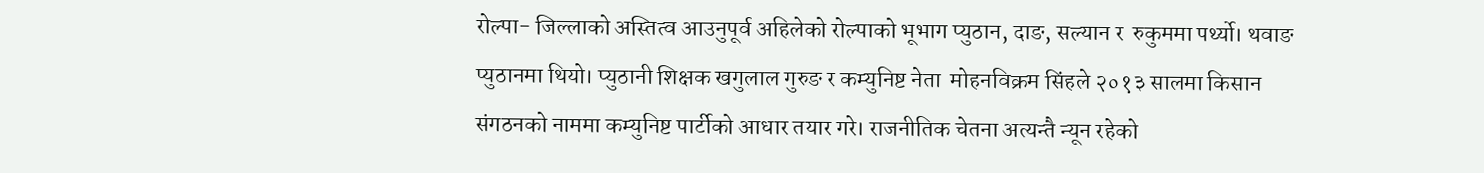रोल्पा- जिल्लाको अस्तित्व आउनुपूर्व अहिलेको रोल्पाको भूभाग प्युठान, दाङ, सल्यान र  रुकुममा पर्थ्यो। थवाङ प्युठानमा थियो। प्युठानी शिक्षक खगुलाल गुरुङ र कम्युनिष्ट नेता  मोहनविक्रम सिंहले २०१३ सालमा किसान संगठनको नाममा कम्युनिष्ट पार्टीको आधार तयार गरे। राजनीतिक चेतना अत्यन्तै न्यून रहेको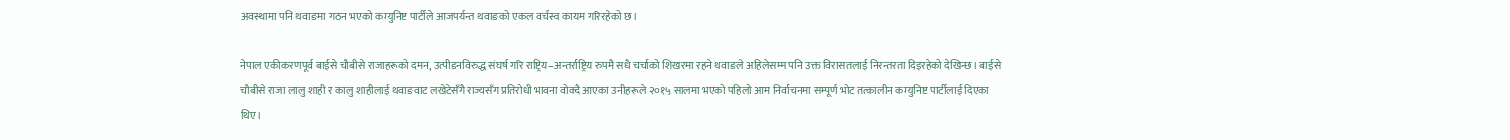अवस्थामा पनि थवाङमा गठन भएको कम्युनिष्ट पार्टीले आजपर्यन्त थवाङको एकल वर्चस्व कायम गरिरहेको छ।

नेपाल एकीकरणपूर्व बाईसे चौबीसे राजाहरूको दमन, उत्पीडनविरुद्ध संघर्ष गरि राष्ट्रिय–अन्तर्राष्ट्रिय रुपमै सधै चर्चाको शिखरमा रहने थवाङले अहिलेसम्म पनि उक्त विरासतलाई निरन्तरता दिइरहेको देखिन्छ। बाईसे चौबीसे राजा लालु शाही र कालु शाहीलाई थवाङवाट लखेटेसँगै राज्यसँग प्रतिरोधी भावना वोक्दै आएका उनीहरूले २०१५ सालमा भएको पहिलो आम निर्वाचनमा सम्पूर्ण भोट तत्कालीन कम्युनिष्ट पार्टीलाई दिएका थिए।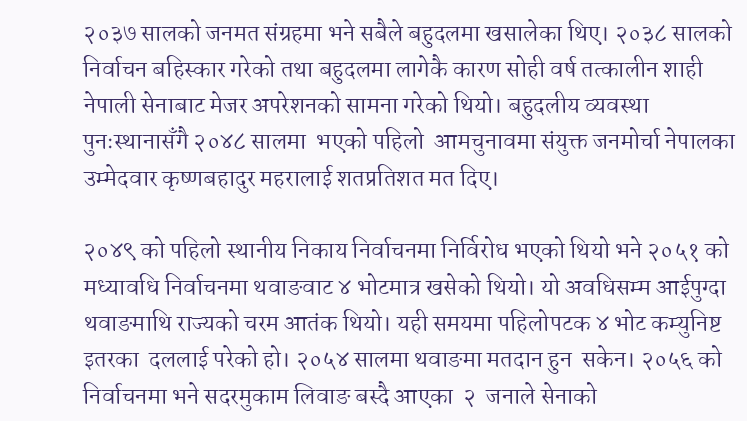२०३७ सालको जनमत संग्रहमा भने सबैले बहुदलमा खसालेका थिए। २०३८ सालको निर्वाचन बहिस्कार गरेको तथा बहुदलमा लागेकै कारण सोही वर्ष तत्कालीन शाही नेपाली सेनाबाट मेजर अपरेशनको सामना गरेको थियो। बहुदलीय व्यवस्था पुनःस्थानासँगै २०४८ सालमा  भएको पहिलो  आमचुनावमा संयुक्त जनमोर्चा नेपालका उम्मेदवार कृष्णबहादुर महरालाई शतप्रतिशत मत दिए।

२०४९ को पहिलो स्थानीय निकाय निर्वाचनमा निर्विरोध भएको थियो भने २०५१ को मध्यावधि निर्वाचनमा थवाङवाट ४ भोटमात्र खसेको थियो। यो अवधिसम्म आईपुग्दा थवाङमाथि राज्यको चरम आतंक थियो। यही समयमा पहिलोपटक ४ भोट कम्युनिष्ट इतरका  दललाई परेको हो। २०५४ सालमा थवाङमा मतदान हुन  सकेन। २०५६ को निर्वाचनमा भने सदरमुकाम लिवाङ बस्दै आएका  २  जनाले सेनाको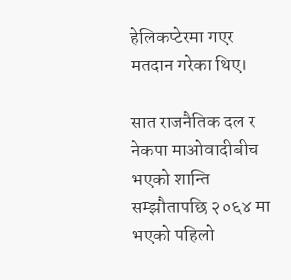हेलिकप्टेरमा गएर मतदान गरेका थिए।

सात राजनैतिक दल र नेकपा माओवादीबीच भएको शान्ति सम्झौतापछि २०६४ मा भएको पहिलो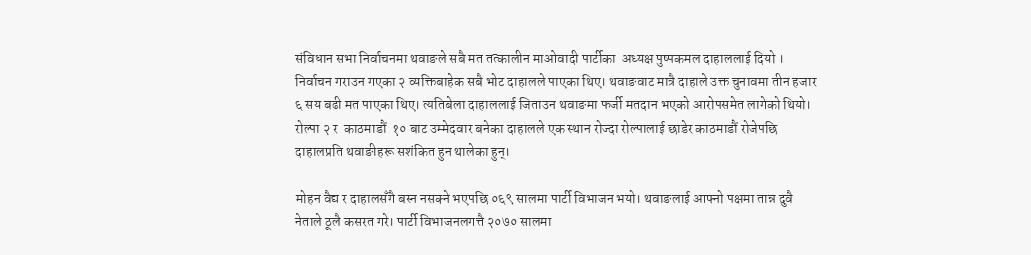संविधान सभा निर्वाचनमा थवाङले सबै मत तत्कालीन माओवादी पार्टीका  अध्यक्ष पुष्पकमल दाहाललाई दियो । निर्वाचन गराउन गएका २ व्यक्तिबाहेक सबै भोट दाहालले पाएका थिए। थवाङवाट मात्रै दाहाले उक्त चुनावमा तीन हजार ६ सय बढी मत पाएका थिए। त्यतिबेला दाहाललाई जिताउन थवाङमा फर्जी मतदान भएको आरोपसमेत लागेको थियो। रोल्पा २ र  काठमाडौं  १० बाट उम्मेदवार बनेका दाहालले एक स्थान रोज्दा रोल्पालाई छाडेर काठमाडौं रोजेपछि दाहालप्रति थवाङीहरू सशंकित हुन थालेका हुन्।

मोहन वैद्य र दाहालसँगै बस्न नसक्ने भएपछि ०६९ सालमा पार्टी विभाजन भयो। थवाङलाई आफ्नो पक्षमा तान्न दुवै नेताले ठूलै कसरत गरे। पार्टी विभाजनलगत्तै २०७० सालमा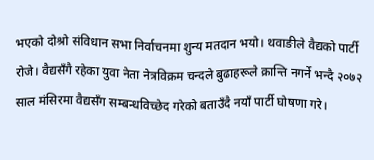भएको दोश्रो संविधान सभा निर्वाचनमा शुन्य मतदान भयो। थवाङीले वैद्यको पार्टी रोजे। वैद्यसँगै रहेका युवा नेता नेत्रविक्रम चन्दले बुढाहरूले क्रान्ति नगर्ने भन्दै २०७२ साल मंसिरमा वैद्यसँग सम्बन्धविच्छेद गरेको बताउँदै नयाँ पार्टी घोषणा गरे।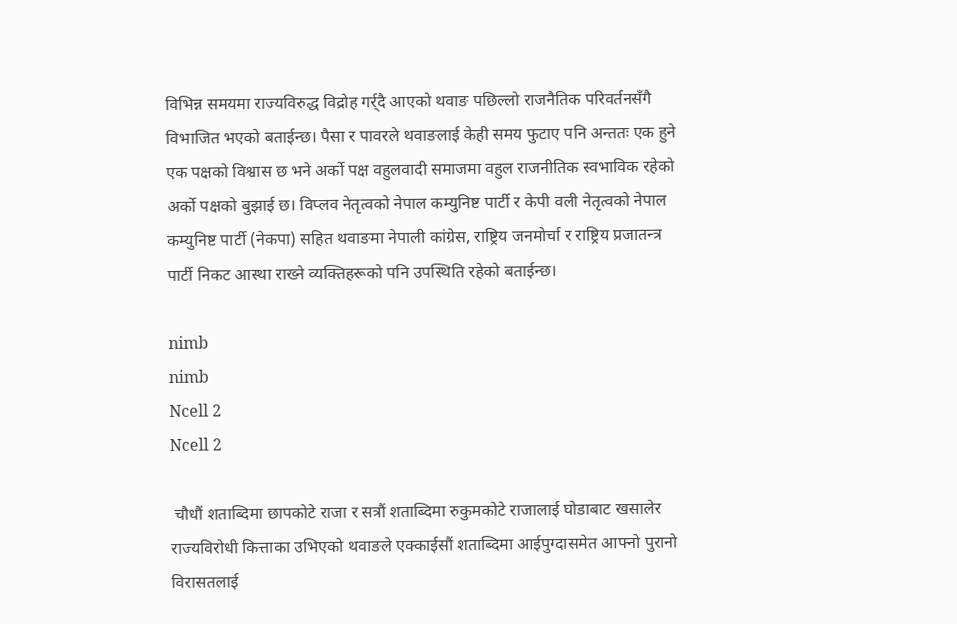विभिन्न समयमा राज्यविरुद्ध विद्रोह गर्र्दै आएको थवाङ पछिल्लो राजनैतिक परिवर्तनसँगै विभाजित भएको बताईन्छ। पैसा र पावरले थवाङलाई केही समय फुटाए पनि अन्ततः एक हुने एक पक्षको विश्वास छ भने अर्को पक्ष वहुलवादी समाजमा वहुल राजनीतिक स्वभाविक रहेको अर्को पक्षको बुझाई छ। विप्लव नेतृत्वको नेपाल कम्युनिष्ट पार्टी र केपी वली नेतृत्वको नेपाल कम्युनिष्ट पार्टी (नेकपा) सहित थवाङमा नेपाली कांग्रेस, राष्ट्रिय जनमोर्चा र राष्ट्रिय प्रजातन्त्र पार्टी निकट आस्था राख्ने व्यक्तिहरूको पनि उपस्थिति रहेको बताईन्छ।

nimb
nimb
Ncell 2
Ncell 2

 चौधौं शताब्दिमा छापकोटे राजा र सत्रौं शताब्दिमा रुकुमकोटे राजालाई घोडाबाट खसालेर राज्यविरोधी कित्ताका उभिएको थवाङले एक्काईसौं शताब्दिमा आईपुग्दासमेत आफ्नो पुरानो विरासतलाई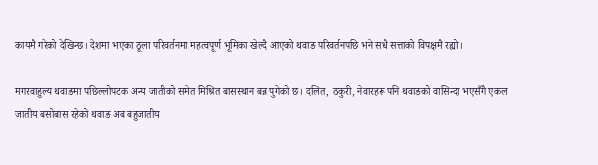कायमै गरेको देखिन्छ। देशमा भएका ठूला परिवर्तनमा महत्वपूर्ण भूमिका खेल्दै आएको थवाङ परिवर्तनपछि भने सधै सत्ताको विपक्षमै रह्यो।

मगरवाहुल्य थवाङमा पछिल्लोपटक अन्य जातीको समेत मिश्रित बासस्थान बन्न पुगेको छ। दलित, ठकुरी, नेवारहरू पनि थवाङको वासिन्दा भएसँगै एकल जातीय बसोबास रहेको थवाङ अब बहुजातीय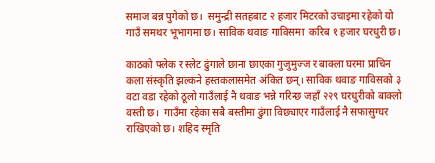समाज बन्न पुगेको छ।  समुन्द्री सतहबाट २ हजार मिटरको उचाइमा रहेको यो गाउँ समथर भूभागमा छ। साविक थवाङ गाविसमा  करिब १ हजार घरधुरी छ।

काठको फ्लेक र स्लेट ढुंगाले छाना छाएका गुजुमुज्ज र बाक्ला घरमा प्राचिन कला संस्कृति झल्कने हस्तकलासमेत अंकित छन्। साविक थवाङ गाविसको ३ वटा वडा रहेको ठूलो गाउँलाई नै थवाङ भन्ने गरिन्छ जहाँ २२९ घरधुरीको बाक्लो वस्ती छ।  गाउँमा रहेका सबै बस्तीमा ढुंगा विछ्याएर गाउँलाई नै सफासुग्घर राखिएको छ। शहिद स्मृति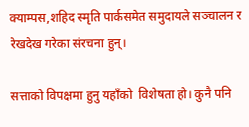क्याम्पस,शहिद स्मृति पार्कसमेत समुदायले सञ्चालन र रेखदेख गरेका संरचना हुन्।

सत्ताको विपक्षमा हुनु यहाँको  विशेषता हो। कुनै पनि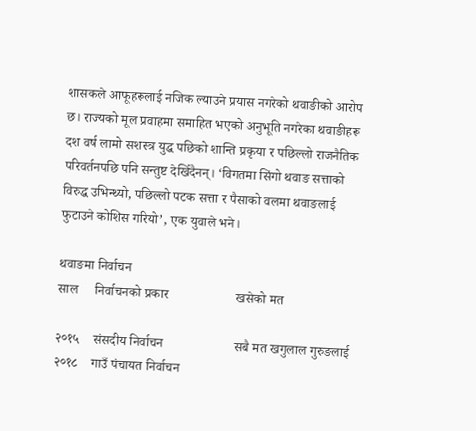शासकले आफूहरूलाई नजिक ल्याउने प्रयास नगरेको थवाङीको आरोप छ। राज्यको मूल प्रवाहमा समाहित भएको अनुभूति नगरेका थवाङीहरू दश वर्ष लामो सशस्त्र युद्ध पछिको शान्ति प्रकृया र पछिल्लो राजनैतिक परिवर्तनपछि पनि सन्तुष्ट देखिँदैनन्। ‘विगतमा सिंगो थवाङ सत्ताको विरुद्ध उभिन्थ्यो, पछिल्लो पटक सत्ता र पैसाको वलमा थवाङलाई फुटाउने कोशिस गरियो’, एक युवाले भने।

थवाङमा निर्वाचन
साल     निर्वाचनको प्रकार                    खसेको मत

२०१५    संसदीय निर्वाचन                     सबै मत खगुलाल गुरुङलाई
२०१८    गाउँ पंचायत निर्वाचन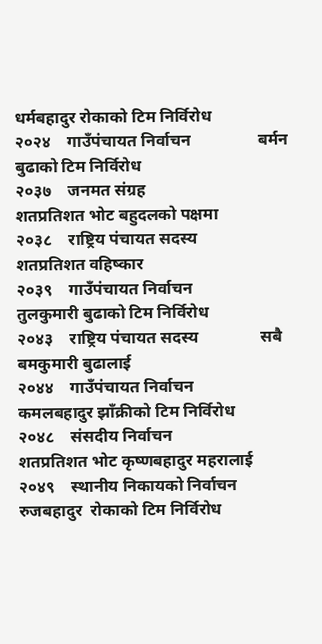धर्मबहादुर रोकाको टिम निर्विरोध
२०२४    गाउँपंचायत निर्वाचन                बर्मन बुढाको टिम निर्विरोध
२०३७    जनमत संग्रह                          शतप्रतिशत भोट बहुदलको पक्षमा
२०३८    राष्ट्रिय पंचायत सदस्य               शतप्रतिशत वहिष्कार
२०३९    गाउँपंचायत निर्वाचन                तुलकुमारी बुढाको टिम निर्विरोध
२०४३    राष्ट्रिय पंचायत सदस्य               सबै बमकुमारी बुढालाई
२०४४    गाउँपंचायत निर्वाचन                कमलबहादुर झाँक्रीको टिम निर्विरोध
२०४८    संसदीय निर्वाचन                     शतप्रतिशत भोट कृष्णबहादुर महरालाई
२०४९    स्थानीय निकायको निर्वाचन       रुजबहादुर  रोकाको टिम निर्विरोध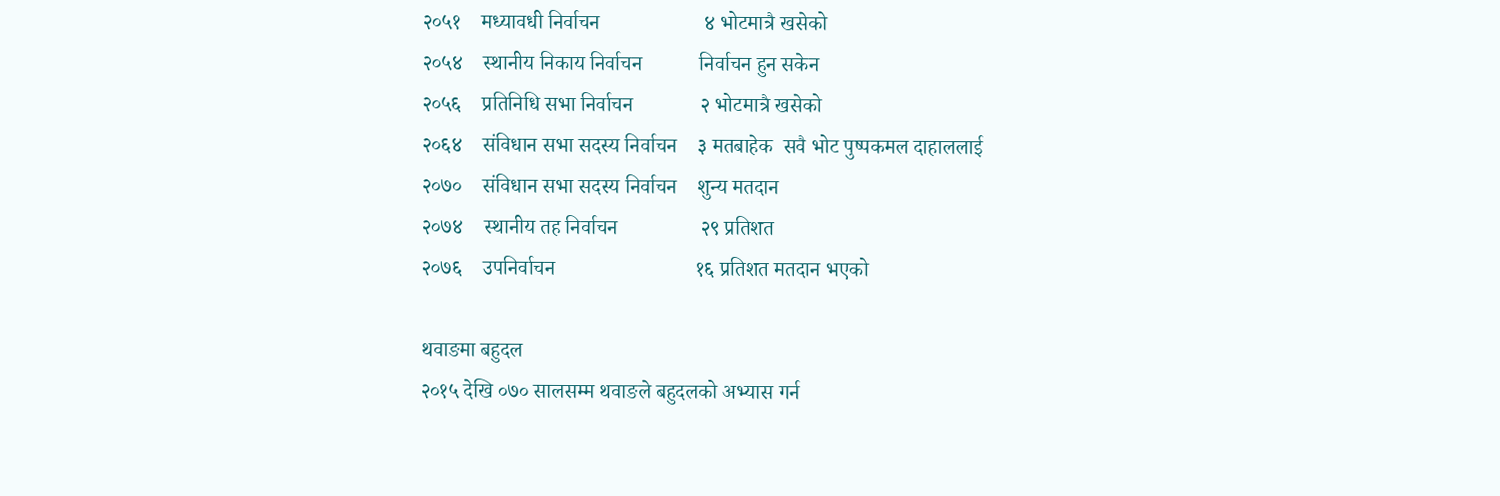२०५१    मध्यावधी निर्वाचन                    ४ भोटमात्रै खसेको
२०५४    स्थानीय निकाय निर्वाचन           निर्वाचन हुन सकेन
२०५६    प्रतिनिधि सभा निर्वाचन             २ भोटमात्रै खसेको
२०६४    संविधान सभा सदस्य निर्वाचन    ३ मतबाहेक  सवै भोट पुष्पकमल दाहाललाई
२०७०    संविधान सभा सदस्य निर्वाचन    शुन्य मतदान
२०७४    स्थानीय तह निर्वाचन                २९ प्रतिशत
२०७६    उपनिर्वाचन                           १६ प्रतिशत मतदान भएको

थवाङमा बहुदल
२०१५ देखि ०७० सालसम्म थवाङले बहुदलको अभ्यास गर्न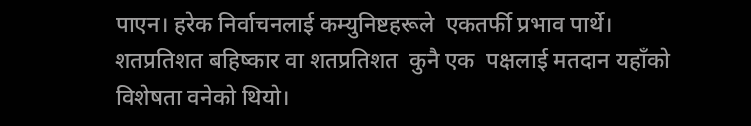पाएन। हरेक निर्वाचनलाई कम्युनिष्टहरूले  एकतर्फी प्रभाव पार्थे। शतप्रतिशत बहिष्कार वा शतप्रतिशत  कुनै एक  पक्षलाई मतदान यहाँको विशेषता वनेको थियो।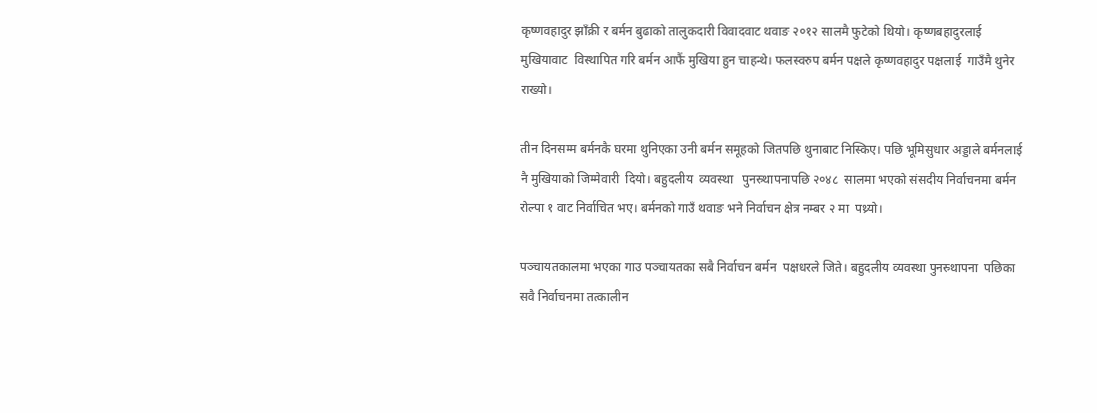कृष्णवहादुर झाँक्री र बर्मन बुढाको तालुकदारी विवादवाट थवाङ २०१२ सालमै फुटेको थियो। कृष्णबहादुरलाई  मुखियावाट  विस्थापित गरि बर्मन आफैं मुखिया हुन चाहन्थे। फलस्वरुप बर्मन पक्षले कृष्णवहादुर पक्षलाई  गाउँमै थुनेर राख्यो।

तीन दिनसम्म बर्मनकै घरमा थुनिएका उनी बर्मन समूहको जितपछि थुनाबाट निस्किए। पछि भूमिसुधार अड्डाले बर्मनलाई नै मुखियाको जिम्मेवारी  दियो। बहुदलीय  व्यवस्था   पुनस्र्थापनापछि २०४८  सालमा भएको संसदीय निर्वाचनमा बर्मन रोल्पा १ वाट निर्वाचित भए। बर्मनको गाउँ थवाङ भने निर्वाचन क्षेत्र नम्बर २ मा  पथ्र्यो।

पञ्चायतकालमा भएका गाउ पञ्चायतका सबै निर्वाचन बर्मन  पक्षधरले जिते। बहुदलीय व्यवस्था पुनस्र्थापना  पछिका सवै निर्वाचनमा तत्कालीन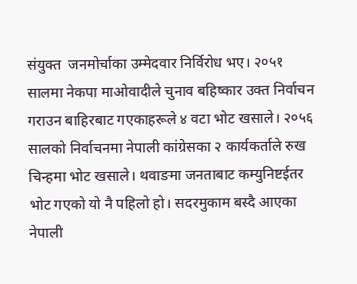संयुक्त  जनमोर्चाका उम्मेदवार निर्विरोध भए। २०५१ सालमा नेकपा माओवादीले चुनाव बहिष्कार उक्त निर्वाचन गराउन बाहिरबाट गएकाहरूले ४ वटा भोट खसाले। २०५६ सालको निर्वाचनमा नेपाली कांग्रेसका २ कार्यकर्ताले रुख चिन्हमा भोट खसाले। थवाङमा जनताबाट कम्युनिष्टईतर भोट गएको यो नै पहिलो हो। सदरमुकाम बस्दै आएका नेपाली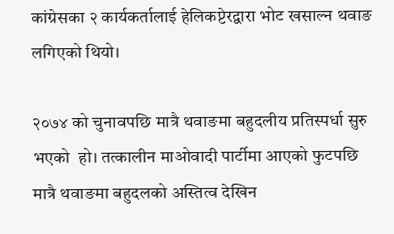कांग्रेसका २ कार्यकर्तालाई हेलिकप्टेरद्वारा भोट खसाल्न थवाङ लगिएको थियो।

२०७४ को चुनावपछि मात्रै थवाङमा बहुदलीय प्रतिस्पर्धा सुरु भएको  हो। तत्कालीन माओवादी पार्टीमा आएको फुटपछि मात्रै थवाङमा बहुदलको अस्तित्व देखिन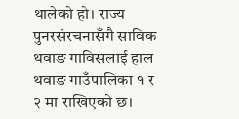थालेको हो। राज्य पुनरसंरचनासँगै साविक थवाङ गाविसलाई हाल थवाङ गाउँपालिका १ र २ मा राखिएको छ।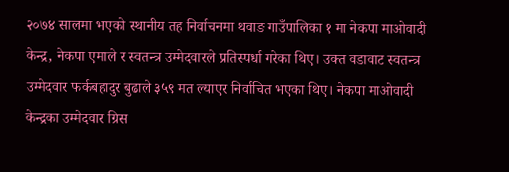२०७४ सालमा भएको स्थानीय तह निर्वाचनमा थवाङ गाउँपालिका १ मा नेकपा माओवादी केन्द्र, नेकपा एमाले र स्वतन्त्र उम्मेदवारले प्रतिस्पर्धा गरेका थिए। उक्त वडावाट स्वतन्त्र  उम्मेदवार फर्कबहादुर बुढाले ३५९ मत ल्याएर निर्वाचित भएका थिए। नेकपा माओवादी केन्द्रका उम्मेदवार ग्रिस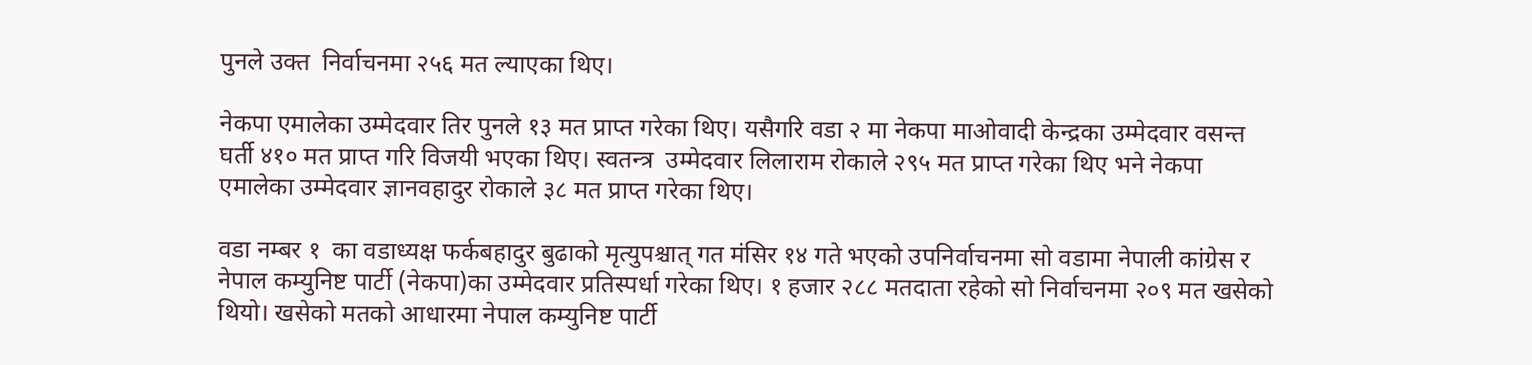पुनले उक्त  निर्वाचनमा २५६ मत ल्याएका थिए।

नेकपा एमालेका उम्मेदवार तिर पुनले १३ मत प्राप्त गरेका थिए। यसैगरि वडा २ मा नेकपा माओवादी केन्द्रका उम्मेदवार वसन्त घर्ती ४१० मत प्राप्त गरि विजयी भएका थिए। स्वतन्त्र  उम्मेदवार लिलाराम रोकाले २९५ मत प्राप्त गरेका थिए भने नेकपा एमालेका उम्मेदवार ज्ञानवहादुर रोकाले ३८ मत प्राप्त गरेका थिए।

वडा नम्बर १  का वडाध्यक्ष फर्कबहादुर बुढाको मृत्युपश्चात् गत मंसिर १४ गते भएको उपनिर्वाचनमा सो वडामा नेपाली कांग्रेस र नेपाल कम्युनिष्ट पार्टी (नेकपा)का उम्मेदवार प्रतिस्पर्धा गरेका थिए। १ हजार २८८ मतदाता रहेको सो निर्वाचनमा २०९ मत खसेको थियो। खसेको मतको आधारमा नेपाल कम्युनिष्ट पार्टी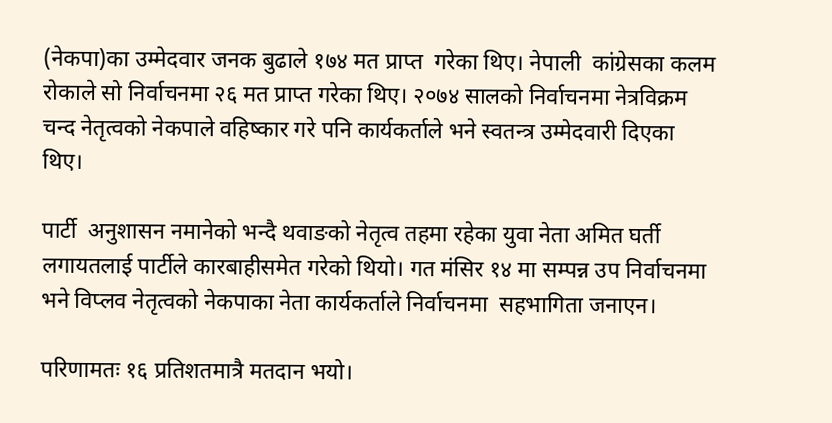(नेकपा)का उम्मेदवार जनक बुढाले १७४ मत प्राप्त  गरेका थिए। नेपाली  कांग्रेसका कलम रोकाले सो निर्वाचनमा २६ मत प्राप्त गरेका थिए। २०७४ सालको निर्वाचनमा नेत्रविक्रम चन्द नेतृत्वको नेकपाले वहिष्कार गरे पनि कार्यकर्ताले भने स्वतन्त्र उम्मेदवारी दिएका  थिए।

पार्टी  अनुशासन नमानेको भन्दै थवाङको नेतृत्व तहमा रहेका युवा नेता अमित घर्ती लगायतलाई पार्टीले कारबाहीसमेत गरेको थियो। गत मंसिर १४ मा सम्पन्न उप निर्वाचनमा भने विप्लव नेतृत्वको नेकपाका नेता कार्यकर्ताले निर्वाचनमा  सहभागिता जनाएन।

परिणामतः १६ प्रतिशतमात्रै मतदान भयो।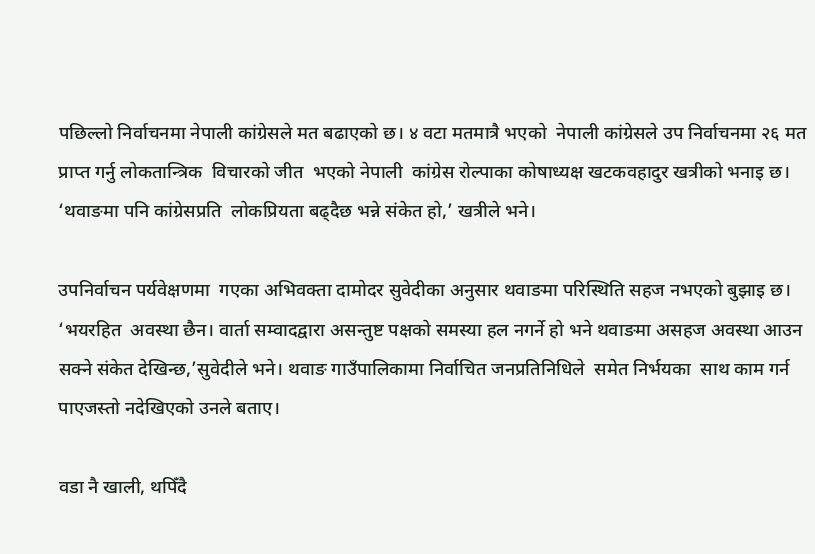पछिल्लो निर्वाचनमा नेपाली कांग्रेसले मत बढाएको छ। ४ वटा मतमात्रै भएको  नेपाली कांग्रेसले उप निर्वाचनमा २६ मत प्राप्त गर्नु लोकतान्त्रिक  विचारको जीत  भएको नेपाली  कांग्रेस रोल्पाका कोषाध्यक्ष खटकवहादुर खत्रीको भनाइ छ। ‘थवाङमा पनि कांग्रेसप्रति  लोकप्रियता बढ्दैछ भन्ने संकेत हो,’ खत्रीले भने।

उपनिर्वाचन पर्यवेक्षणमा  गएका अभिवक्ता दामोदर सुवेदीका अनुसार थवाङमा परिस्थिति सहज नभएको बुझाइ छ। ‘भयरहित  अवस्था छैन। वार्ता सम्वादद्वारा असन्तुष्ट पक्षको समस्या हल नगर्ने हो भने थवाङमा असहज अवस्था आउन सक्ने संकेत देखिन्छ,’सुवेदीले भने। थवाङ गाउँपालिकामा निर्वाचित जनप्रतिनिधिले  समेत निर्भयका  साथ काम गर्न पाएजस्तो नदेखिएको उनले बताए।

वडा नै खाली, थपिँदै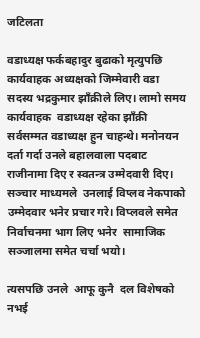जटिलता

वडाध्यक्ष फर्कबहादुर बुढाको मृत्युपछि कार्यवाहक अध्यक्षको जिम्मेवारी वडा सदस्य भद्रकुमार झाँक्रीले लिए। लामो समय कार्यवाहक  वडाध्यक्ष रहेका झाँक्री सर्वसम्मत वडाध्यक्ष हुन चाहन्थे। मनोनयन दर्ता गर्दा उनले बहालवाला पदबाट राजीनामा दिए र स्वतन्त्र उम्मेदवारी दिए। सञ्चार माध्यमले  उनलाई विप्लव नेकपाको उम्मेदवार भनेर प्रचार गरे। विप्लवले समेत निर्वाचनमा भाग लिए भनेर  सामाजिक सञ्जालमा समेत चर्चा भयो।

त्यसपछि उनले  आफू कुनै  दल विशेषको नभई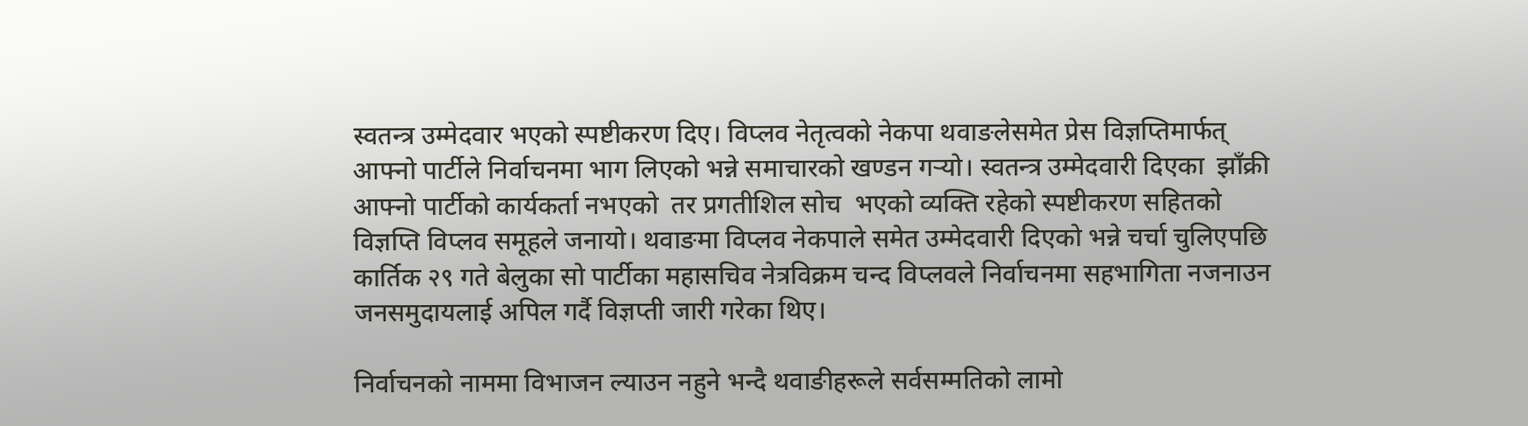स्वतन्त्र उम्मेदवार भएको स्पष्टीकरण दिए। विप्लव नेतृत्वको नेकपा थवाङलेसमेत प्रेस विज्ञप्तिमार्फत् आफ्नो पार्टीले निर्वाचनमा भाग लिएको भन्ने समाचारको खण्डन गर्‍यो। स्वतन्त्र उम्मेदवारी दिएका  झाँक्री आफ्नो पार्टीको कार्यकर्ता नभएको  तर प्रगतीशिल सोच  भएको व्यक्ति रहेको स्पष्टीकरण सहितको  विज्ञप्ति विप्लव समूहले जनायो। थवाङमा विप्लव नेकपाले समेत उम्मेदवारी दिएको भन्ने चर्चा चुलिएपछि कार्तिक २९ गते बेलुका सो पार्टीका महासचिव नेत्रविक्रम चन्द विप्लवले निर्वाचनमा सहभागिता नजनाउन जनसमुदायलाई अपिल गर्दै विज्ञप्ती जारी गरेका थिए।

निर्वाचनको नाममा विभाजन ल्याउन नहुने भन्दै थवाङीहरूले सर्वसम्मतिको लामो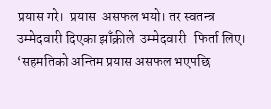प्रयास गरे।  प्रयास  असफल भयो। तर स्वतन्त्र उम्मेदवारी दिएका झाँक्रीले  उम्मेदवारी   फिर्ता लिए।  ‘सहमतिको अन्तिम प्रयास असफल भएपछि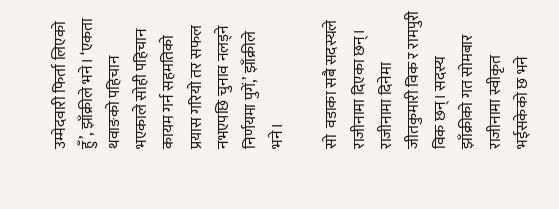उम्मेदवारी फिर्ता लिएको हुँ’, झाँक्रीले भने। ‘एकता थवाङको पहिचान भएकाले सोही पहिचान कायम गर्न सहमतिको प्रयास गरियो तर सफल नभएपछि चुनाव नलड्ने निर्णयमा पुगें,’ झाँक्रीले भने।

सो  वडाका सबै सदस्यले राजीनामा दिएका छन्। राजीनामा दिनेमा जीतकुमारी विक र रामपुरी विक छन्। सदस्य झाँक्रीको गत सोमबार राजीनामा स्वीकृत भईसकेको छ भने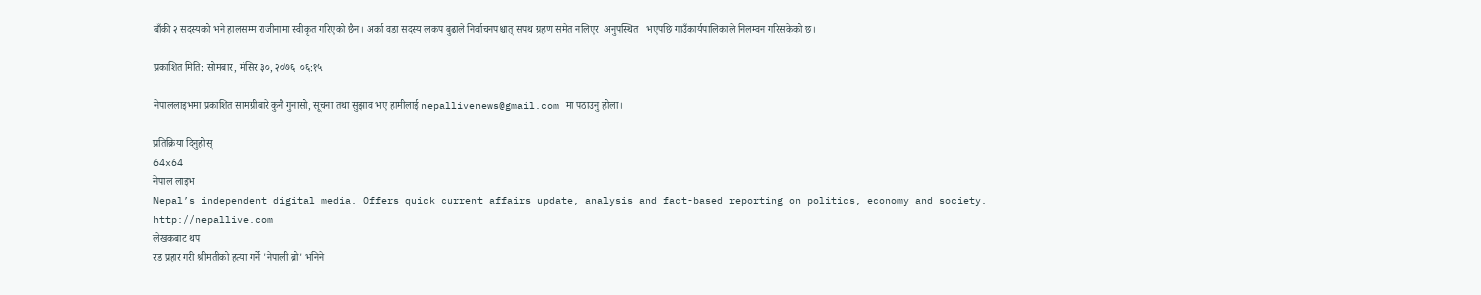बाँकी २ सदस्यको भने हालसम्म राजीनामा स्वीकृत गरिएको छैन। अर्का वडा सदस्य लकप बुढाले निर्वाचनपश्चात् सपथ ग्रहण समेत नलिएर  अनुपस्थित   भएपछि गाउँकार्यपालिकाले निलम्वन गरिसकेको छ।

प्रकाशित मिति: सोमबार, मंसिर ३०, २०७६  ०६:१५

नेपाललाइभमा प्रकाशित सामग्रीबारे कुनै गुनासो, सूचना तथा सुझाव भए हामीलाई nepallivenews@gmail.com मा पठाउनु होला।

प्रतिक्रिया दिनुहोस्
64x64
नेपाल लाइभ
Nepal’s independent digital media. Offers quick current affairs update, analysis and fact-based reporting on politics, economy and society. http://nepallive.com
लेखकबाट थप
रड प्रहार गरी श्रीमतीको हत्या गर्ने 'नेपाली ब्रो' भनिने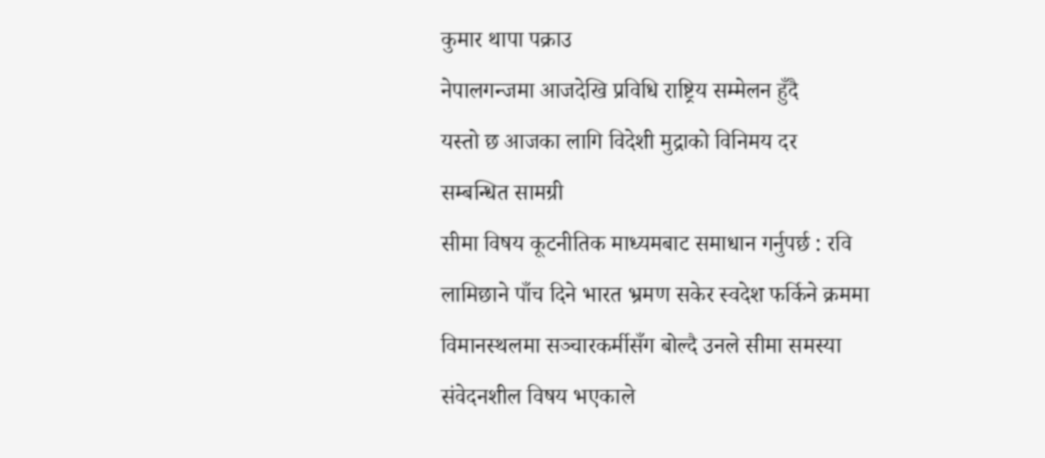कुमार थापा पक्राउ
नेपालगन्जमा आजदेखि प्रविधि राष्ट्रिय सम्मेलन हुँदै
यस्तो छ आजका लागि विदेशी मुद्राको विनिमय दर
सम्बन्धित सामग्री
सीमा विषय कूटनीतिक माध्यमबाट समाधान गर्नुपर्छ : रवि लामिछाने पाँच दिने भारत भ्रमण सकेर स्वदेश फर्किने क्रममा विमानस्थलमा सञ्चारकर्मीसँग बोल्दै उनले सीमा समस्या संवेदनशील विषय भएकाले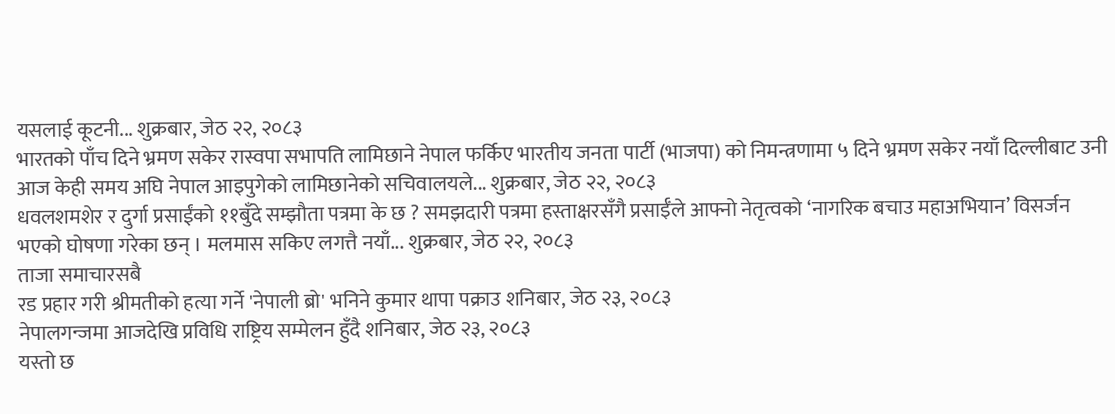यसलाई कूटनी... शुक्रबार, जेठ २२, २०८३
भारतको पाँच दिने भ्रमण सकेर रास्वपा सभापति लामिछाने नेपाल फर्किए भारतीय जनता पार्टी (भाजपा) को निमन्त्रणामा ५ दिने भ्रमण सकेर नयाँ दिल्लीबाट उनी आज केही समय अघि नेपाल आइपुगेको लामिछानेको सचिवालयले... शुक्रबार, जेठ २२, २०८३
धवलशमशेर र दुर्गा प्रसाईंको ११बुँदे सम्झौता पत्रमा के छ ? समझदारी पत्रमा हस्ताक्षरसँगै प्रसाईँले आफ्नो नेतृत्वको ‘नागरिक बचाउ महाअभियान’ विसर्जन भएको घोषणा गरेका छन् । मलमास सकिए लगत्तै नयाँ... शुक्रबार, जेठ २२, २०८३
ताजा समाचारसबै
रड प्रहार गरी श्रीमतीको हत्या गर्ने 'नेपाली ब्रो' भनिने कुमार थापा पक्राउ शनिबार, जेठ २३, २०८३
नेपालगन्जमा आजदेखि प्रविधि राष्ट्रिय सम्मेलन हुँदै शनिबार, जेठ २३, २०८३
यस्तो छ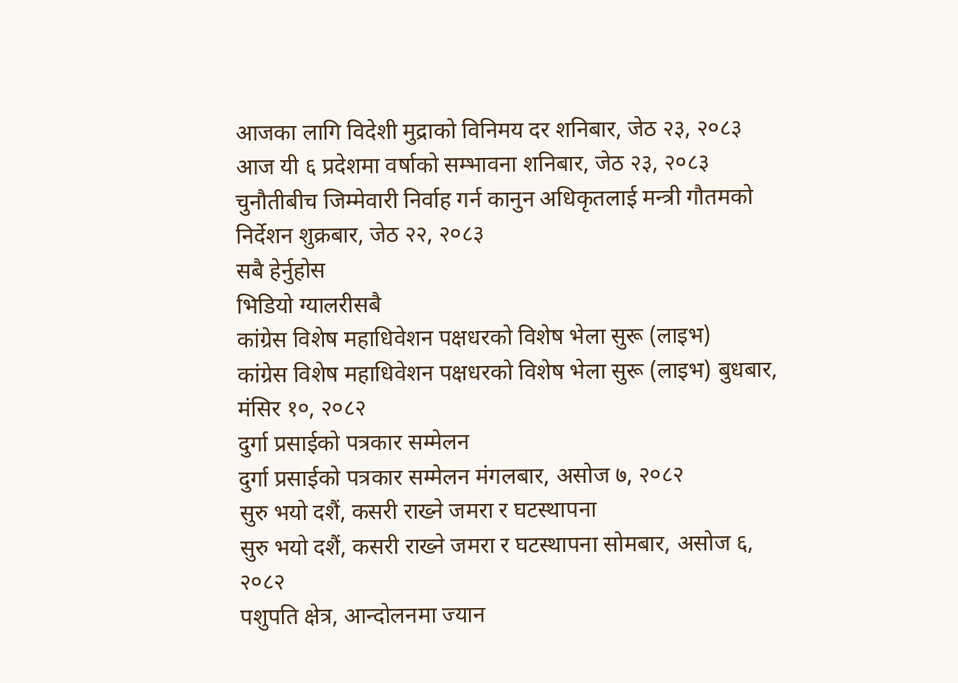आजका लागि विदेशी मुद्राको विनिमय दर शनिबार, जेठ २३, २०८३
आज यी ६ प्रदेशमा वर्षाको सम्भावना शनिबार, जेठ २३, २०८३
चुनौतीबीच जिम्मेवारी निर्वाह गर्न कानुन अधिकृतलाई मन्त्री गौतमको निर्देशन शुक्रबार, जेठ २२, २०८३
सबै हेर्नुहोस
भिडियो ग्यालरीसबै
कांग्रेस विशेष महाधिवेशन पक्षधरको विशेष भेला सुरू (लाइभ)
कांग्रेस विशेष महाधिवेशन पक्षधरको विशेष भेला सुरू (लाइभ) बुधबार, मंसिर १०, २०८२
दुर्गा प्रसाईको पत्रकार सम्मेलन
दुर्गा प्रसाईको पत्रकार सम्मेलन मंगलबार, असोज ७, २०८२
सुरु भयो दशैं, कसरी राख्ने जमरा र घटस्थापना
सुरु भयो दशैं, कसरी राख्ने जमरा र घटस्थापना सोमबार, असोज ६, २०८२
पशुपति क्षेत्र, आन्दोलनमा ज्यान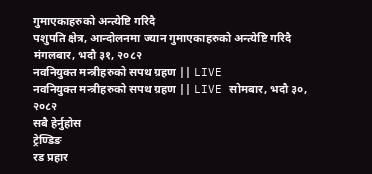गुमाएकाहरुको अन्त्येष्टि गरिदै
पशुपति क्षेत्र, आन्दोलनमा ज्यान गुमाएकाहरुको अन्त्येष्टि गरिदै मंगलबार, भदौ ३१, २०८२
नवनियुक्त मन्त्रीहरुको सपथ ग्रहण || LIVE
नवनियुक्त मन्त्रीहरुको सपथ ग्रहण || LIVE सोमबार, भदौ ३०, २०८२
सबै हेर्नुहोस
ट्रेण्डिङ
रड प्रहार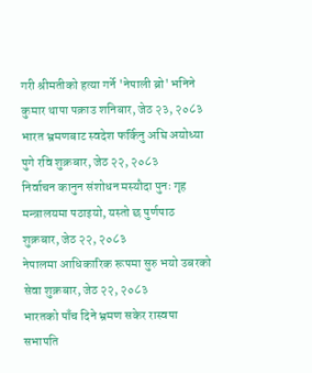गरी श्रीमतीको हत्या गर्ने 'नेपाली ब्रो' भनिने कुमार थापा पक्राउ शनिबार, जेठ २३, २०८३
भारत भ्रमणबाट स्वदेश फर्किनु अघि अयोध्या पुगे रवि शुक्रबार, जेठ २२, २०८३
निर्वाचन कानुन संशोधन मस्यौदा पुनः गृह मन्त्रालयमा पठाइयो, यस्तो छ पुर्णपाठ शुक्रबार, जेठ २२, २०८३
नेपालमा आधिकारिक रूपमा सुरु भयो उबरको सेवा शुक्रबार, जेठ २२, २०८३
भारतको पाँच दिने भ्रमण सकेर रास्वपा सभापति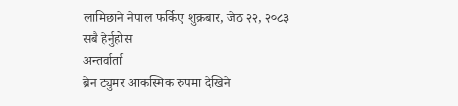लामिछाने नेपाल फर्किए शुक्रबार, जेठ २२, २०८३
सबै हेर्नुहोस
अन्तर्वार्ता
ब्रेन ट्युमर आकस्मिक रुपमा देखिने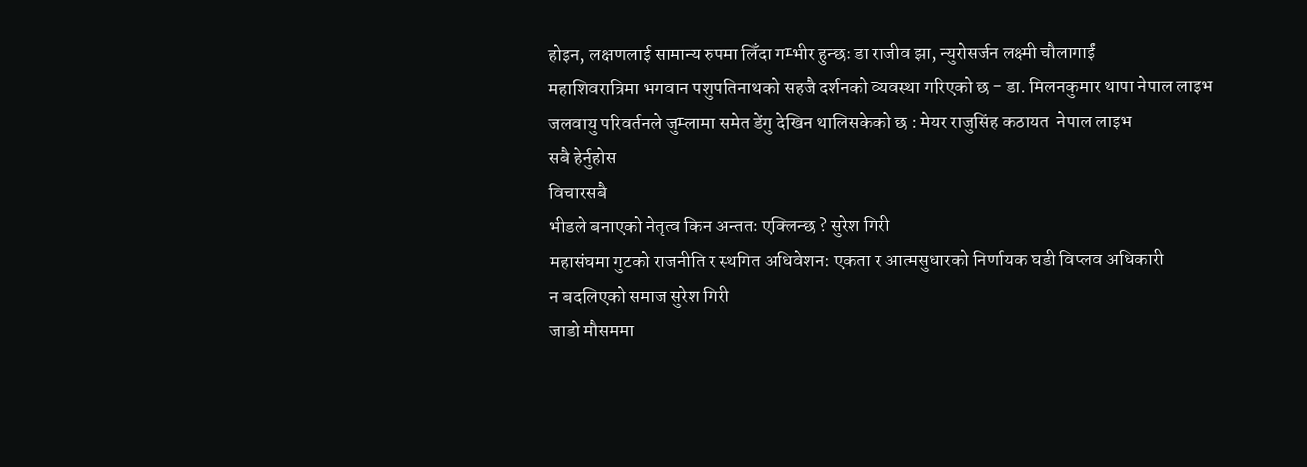होइन, लक्षणलाई सामान्य रुपमा लिँदा गम्भीर हुन्छः डा राजीव झा, न्युरोसर्जन लक्ष्मी चौलागाईं
महाशिवरात्रिमा भगवान पशुपतिनाथको सहजै दर्शनको व्यवस्था गरिएको छ - डा. मिलनकुमार थापा नेपाल लाइभ
जलवायु परिवर्तनले जुम्लामा समेत डेंगु देखिन थालिसकेको छ : मेयर राजुसिंह कठायत  नेपाल लाइभ
सबै हेर्नुहोस
विचारसबै
भीडले बनाएको नेतृत्व किन अन्ततः एक्लिन्छ ? सुरेश गिरी
महासंघमा गुटको राजनीति र स्थगित अधिवेशन: एकता र आत्मसुधारको निर्णायक घडी विप्लव अधिकारी
न बदलिएको समाज सुरेश गिरी
जाडो मौसममा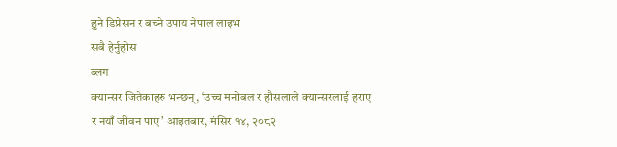हुने डिप्रेसन र बच्ने उपाय नेपाल लाइभ
सबै हेर्नुहोस
ब्लग
क्यान्सर जितेकाहरु भन्छन्, ‘उच्च मनोबल र हौसलाले क्यान्सरलाई हराए र नयाँ जीवन पाए’ आइतबार, मंसिर १४, २०८२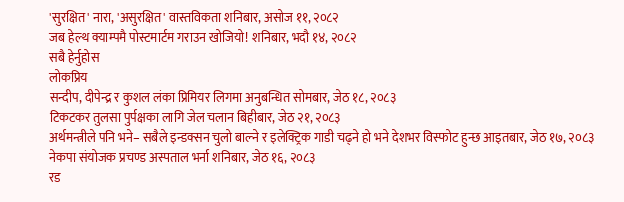'सुरक्षित' नारा, 'असुरक्षित' वास्तविकता शनिबार, असोज ११, २०८२
जब हेल्थ क्याम्पमै पोस्टमार्टम गराउन खोजियो! शनिबार, भदौ १४, २०८२
सबै हेर्नुहोस
लोकप्रिय
सन्दीप, दीपेन्द्र र कुशल लंका प्रिमियर लिगमा अनुबन्धित सोमबार, जेठ १८, २०८३
टिकटकर तुलसा पुर्पक्षका लागि जेल चलान बिहीबार, जेठ २१, २०८३
अर्थमन्त्रीले पनि भने– सबैले इन्डक्सन चुलो बाल्ने र इलेक्ट्रिक गाडी चढ्ने हो भने देशभर विस्फोट हुन्छ आइतबार, जेठ १७, २०८३
नेकपा संयोजक प्रचण्ड अस्पताल भर्ना शनिबार, जेठ १६, २०८३
रड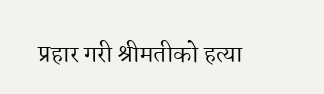प्रहार गरी श्रीमतीको हत्या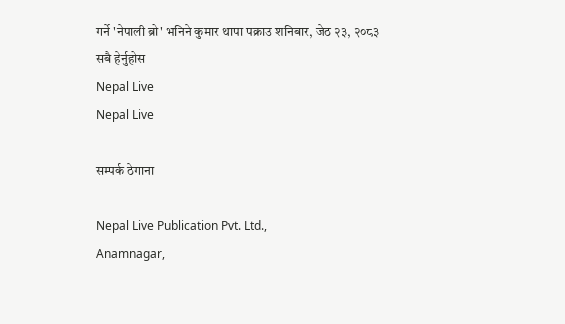गर्ने 'नेपाली ब्रो' भनिने कुमार थापा पक्राउ शनिबार, जेठ २३, २०८३
सबै हेर्नुहोस
Nepal Live
Nepal Live

सम्पर्क ठेगाना

Nepal Live Publication Pvt. Ltd.,
Anamnagar,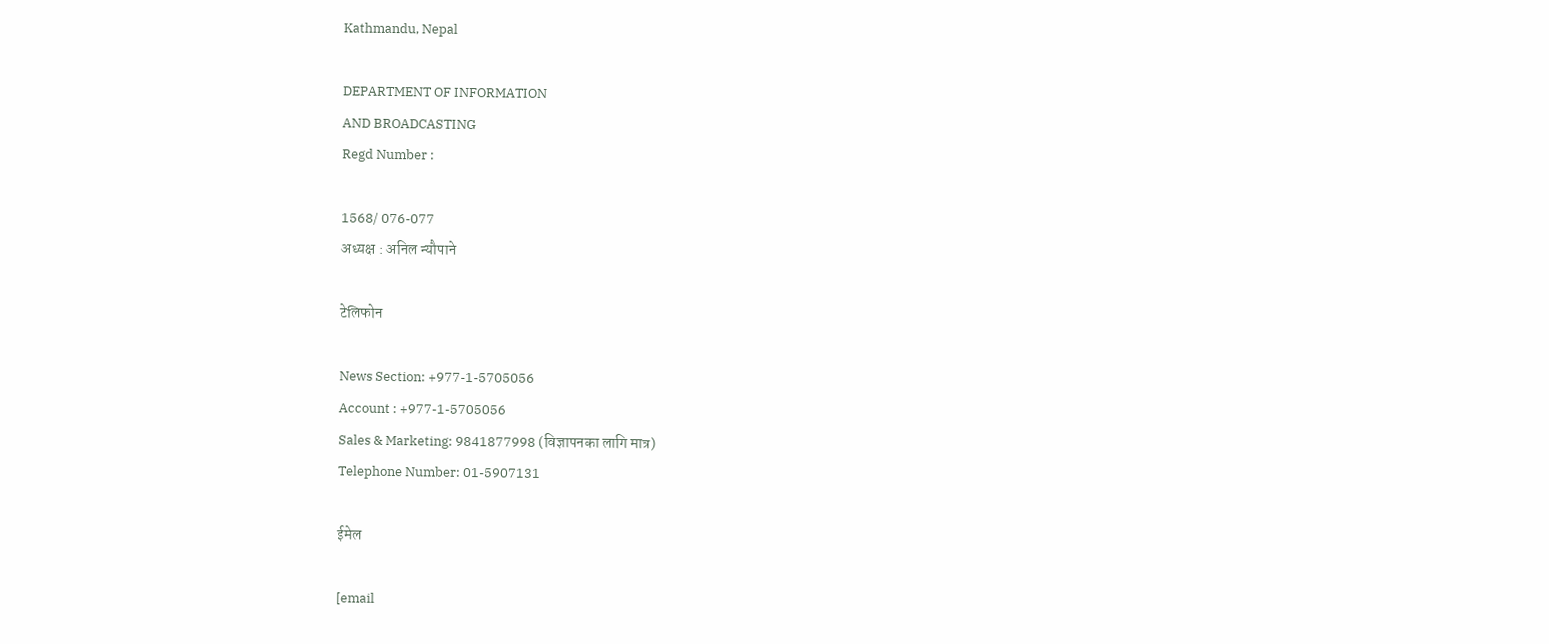Kathmandu, Nepal

DEPARTMENT OF INFORMATION
AND BROADCASTING
Regd Number :

1568/ 076-077
अध्यक्ष : अनिल न्यौपाने

टेलिफोन

News Section: +977-1-5705056
Account : +977-1-5705056
Sales & Marketing: 9841877998 (विज्ञापनका लागि मात्र)
Telephone Number: 01-5907131

ईमेल

[email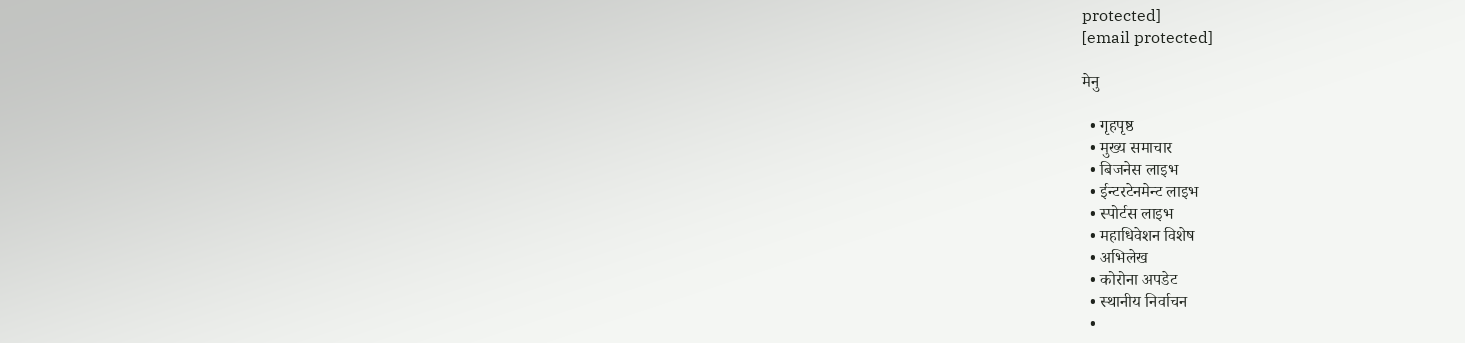protected]
[email protected]

मेनु

  • गृहपृष्ठ
  • मुख्य समाचार
  • बिजनेस लाइभ
  • ईन्टरटेनमेन्ट लाइभ
  • स्पोर्टस लाइभ
  • महाधिवेशन विशेष
  • अभिलेख
  • कोरोना अपडेट
  • स्थानीय निर्वाचन
  •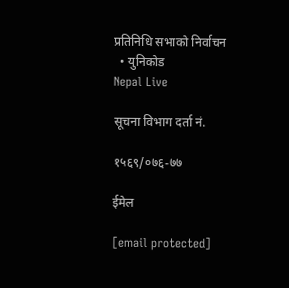प्रतिनिधि सभाको निर्वाचन
  • युनिकोड
Nepal Live

सूचना विभाग दर्ता नं.

१५६९/०७६-७७

ईमेल

[email protected]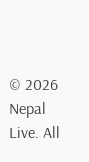© 2026 Nepal Live. All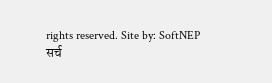rights reserved. Site by: SoftNEP
सर्च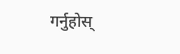गर्नुहोस्